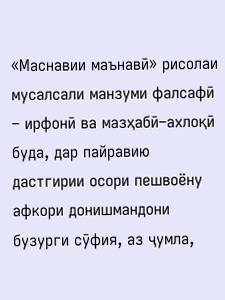«Маснавии маънавӣ» рисолаи мусалсали манзуми фалсафӣ – ирфонӣ ва мазҳабӣ–ахлоқӣ буда, дар пайравию дастгирии осори пешвоёну афкори донишмандони бузурги сӯфия, аз ҷумла,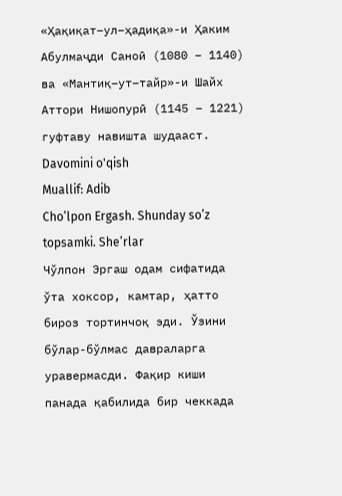«Ҳақиқат–ул–ҳадиқа»-и Ҳаким Абулмаҷди Саноӣ (1080 – 1140) ва «Мантиқ–ут–тайр»-и Шайх Аттори Нишопурӣ (1145 – 1221) гуфтаву навишта шудааст. Davomini o'qish
Muallif: Adib
Cho’lpon Ergash. Shunday so’z topsamki. She’rlar
Чўлпон Эргаш одам сифатида ўта хоксор, камтар, ҳатто бироз тортинчоқ эди. Ўзини бўлар-бўлмас давраларга уравермасди. Фақир киши панада қабилида бир чеккада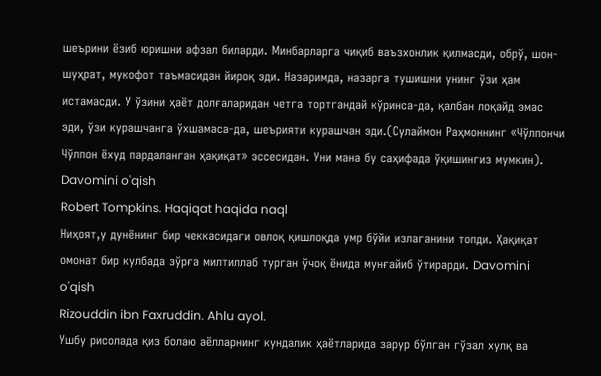шеърини ёзиб юришни афзал биларди. Минбарларга чиқиб ваъзхонлик қилмасди, обрў, шон-шуҳрат, мукофот таъмасидан йироқ эди. Назаримда, назарга тушишни унинг ўзи ҳам истамасди. У ўзини ҳаёт долғаларидан четга тортгандай кўринса-да, қалбан лоқайд эмас эди, ўзи курашчанга ўхшамаса-да, шеърияти курашчан эди.(Сулаймон Раҳмоннинг «Чўлпончи Чўлпон ёхуд пардаланган ҳақиқат» эссесидан. Уни мана бу саҳифада ўқишингиз мумкин). Davomini o'qish
Robert Tompkins. Haqiqat haqida naql
Ниҳоят,у дунёнинг бир чеккасидаги овлоқ қишлоқда умр бўйи излаганини топди. Ҳақиқат омонат бир кулбада зўрға милтиллаб турган ўчоқ ёнида мунғайиб ўтирарди. Davomini o'qish
Rizouddin ibn Faxruddin. Ahlu ayol.
Ушбу рисолада қиз болаю аёлларнинг кундалик ҳаётларида зарур бўлган гўзал хулқ ва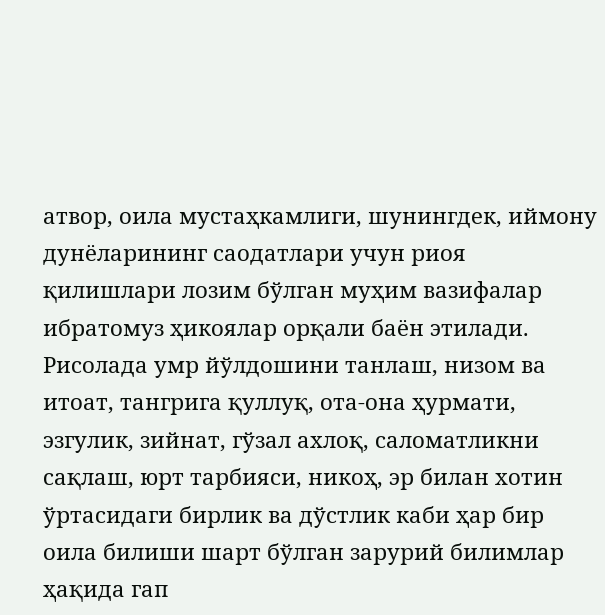атвор, оила мустаҳкамлиги, шунингдек, иймону дунёларининг саодатлари учун риоя қилишлари лозим бўлган муҳим вазифалар ибратомуз ҳикоялар орқали баён этилади. Рисолада умр йўлдошини танлаш, низом ва итоат, тангрига қуллуқ, ота-она ҳурмати, эзгулик, зийнат, гўзал ахлоқ, саломатликни сақлаш, юрт тарбияси, никоҳ, эр билан хотин ўртасидаги бирлик ва дўстлик каби ҳар бир оила билиши шарт бўлган зарурий билимлар ҳақида гап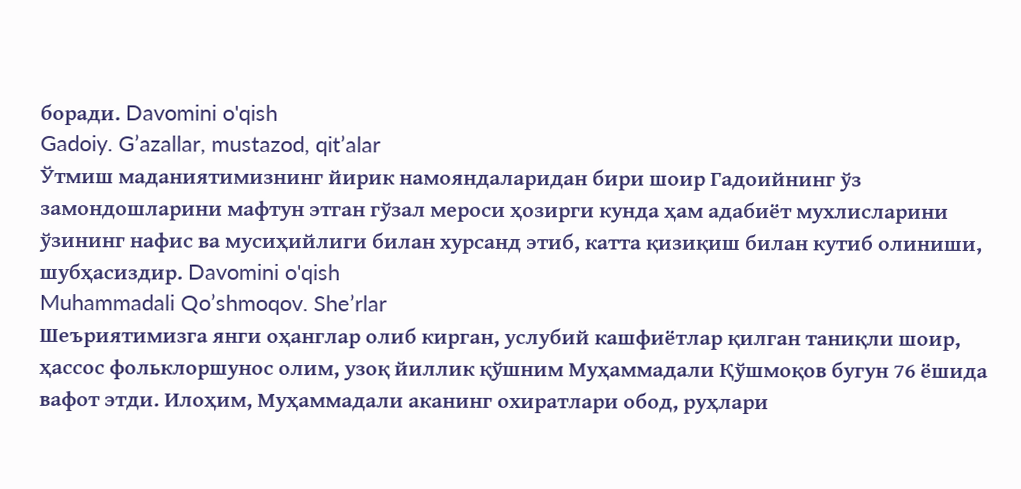боради. Davomini o'qish
Gadoiy. G’azallar, mustazod, qit’alar
Ўтмиш маданиятимизнинг йирик намояндаларидан бири шоир Гадоийнинг ўз замондошларини мафтун этган гўзал мероси ҳозирги кунда ҳам адабиёт мухлисларини ўзининг нафис ва мусиҳийлиги билан хурсанд этиб, катта қизиқиш билан кутиб олиниши, шубҳасиздир. Davomini o'qish
Muhammadali Qo’shmoqov. She’rlar
Шеъриятимизга янги оҳанглар олиб кирган, услубий кашфиётлар қилган таниқли шоир, ҳассос фольклоршунос олим, узоқ йиллик қўшним Муҳаммадали Қўшмоқов бугун 76 ёшида вафот этди. Илоҳим, Муҳаммадали аканинг охиратлари обод, руҳлари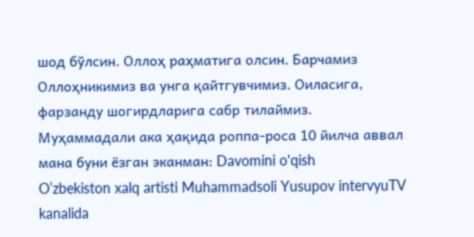шод бўлсин. Оллоҳ раҳматига олсин. Барчамиз Оллоҳникимиз ва унга қайтгувчимиз. Оиласига, фарзанду шогирдларига сабр тилаймиз.
Муҳаммадали ака ҳақида роппа-роса 10 йилча аввал мана буни ёзган эканман: Davomini o'qish
O’zbekiston xalq artisti Muhammadsoli Yusupov intervyuTV kanalida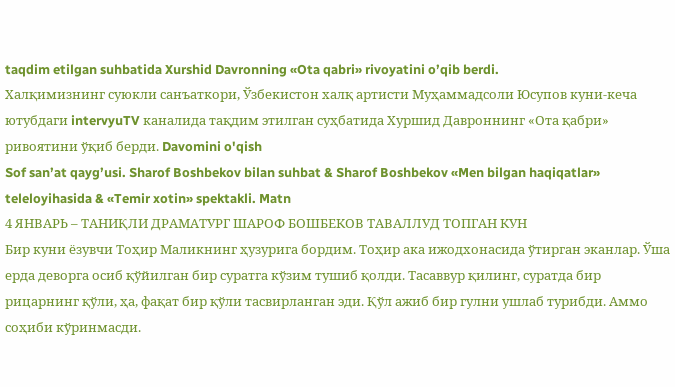taqdim etilgan suhbatida Xurshid Davronning «Ota qabri» rivoyatini o’qib berdi.
Халқимизнинг суюкли санъаткори, Ўзбекистон халқ артисти Муҳаммадсоли Юсупов куни-кеча ютубдаги intervyuTV каналида тақдим этилган суҳбатида Хуршид Давроннинг «Ота қабри» ривоятини ўқиб берди. Davomini o'qish
Sof san’at qayg’usi. Sharof Boshbekov bilan suhbat & Sharof Boshbekov «Men bilgan haqiqatlar» teleloyihasida & «Temir xotin» spektakli. Matn
4 ЯНВАРЬ – ТАНИҚЛИ ДРАМАТУРГ ШАРОФ БОШБЕКОВ ТАВАЛЛУД ТОПГАН КУН
Бир куни ёзувчи Тоҳир Маликнинг ҳузурига бордим. Тоҳир ака ижодхонасида ўтирган эканлар. Ўша ерда деворга осиб қўйилган бир суратга кўзим тушиб қолди. Тасаввур қилинг, суратда бир рицарнинг қўли, ҳа, фақат бир қўли тасвирланган эди. Қўл ажиб бир гулни ушлаб турибди. Аммо соҳиби кўринмасди.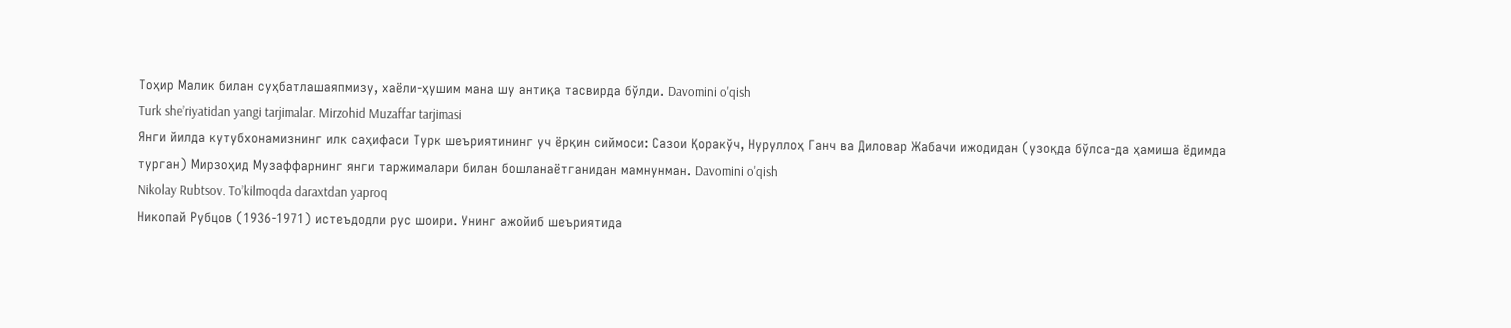Тоҳир Малик билан суҳбатлашаяпмизу, хаёли-ҳушим мана шу антиқа тасвирда бўлди. Davomini o'qish
Turk she’riyatidan yangi tarjimalar. Mirzohid Muzaffar tarjimasi
Янги йилда кутубхонамизнинг илк саҳифаси Турк шеъриятининг уч ёрқин сиймоси: Сазои Қоракўч, Нуруллоҳ Ганч ва Диловар Жабачи ижодидан (узоқда бўлса-да ҳамиша ёдимда турган) Мирзоҳид Музаффарнинг янги таржималари билан бошланаётганидан мамнунман. Davomini o'qish
Nikolay Rubtsov. To’kilmoqda daraxtdan yaproq
Никопай Рубцов (1936-1971) истеъдодли рус шоири. Унинг ажойиб шеъриятида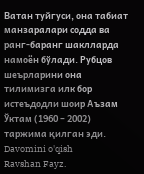Ватан туйгуси, она табиат манзаралари содда ва ранг-баранг шаклларда намоён бўлади. Рубцов шеърларини она тилимизга илк бор истеъдодли шоир Аъзам Ўктам (1960 – 2002) таржима қилган эди. Davomini o'qish
Ravshan Fayz.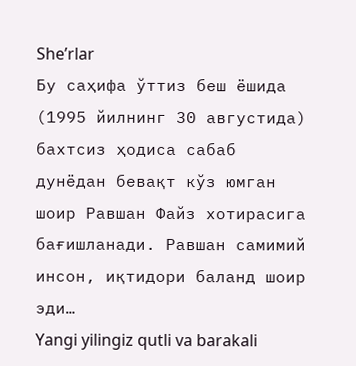She’rlar
Бу саҳифа ўттиз беш ёшида (1995 йилнинг 30 августида) бахтсиз ҳодиса сабаб дунёдан бевақт кўз юмган шоир Равшан Файз хотирасига бағишланади. Равшан самимий инсон, иқтидори баланд шоир эди…
Yangi yilingiz qutli va barakali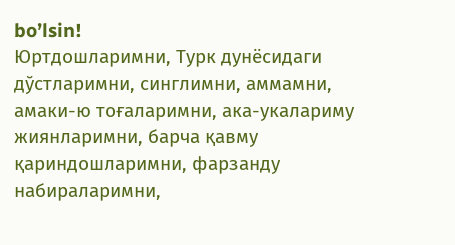bo’lsin!
Юртдошларимни, Турк дунёсидаги дўстларимни, синглимни, аммамни, амаки-ю тоғаларимни, ака-укалариму жиянларимни, барча қавму қариндошларимни, фарзанду набираларимни,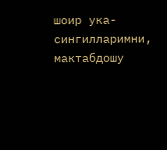шоир ука-сингилларимни, мактабдошу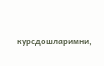курсдошларимни,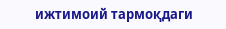ижтимоий тармоқдаги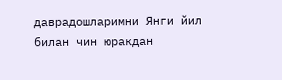даврадошларимни Янги йил билан чин юракдан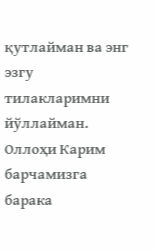қутлайман ва энг эзгу тилакларимни йўллайман. Оллоҳи Карим барчамизга барака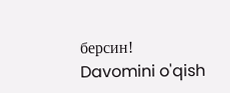берсин!
Davomini o'qish